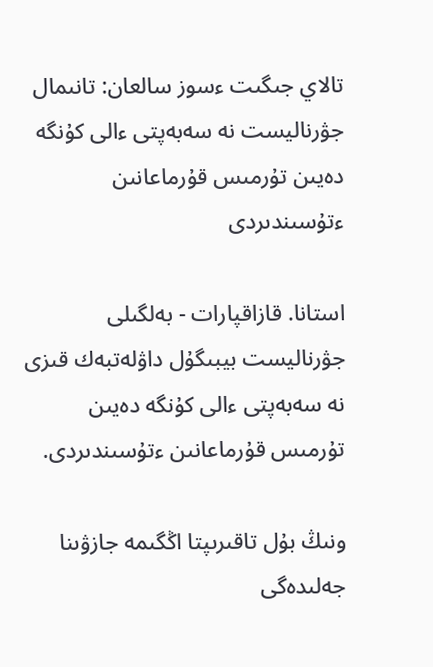تالاي جىگىت ءسوز سالعان: تانىمال جۋرناليست نە سەبەپتى ءالى كۇنگە دەيىن تۇرمىس قۇرماعانىن ءتۇسىندىردى

استانا. قازاقپارات - بەلگىلى جۋرناليست بيبىگۇل داۋلەتبەك قىزى نە سەبەپتى ءالى كۇنگە دەيىن تۇرمىس قۇرماعانىن ءتۇسىندىردى.

ونىڭ بۇل تاقىرىپتا اڭگىمە جازۋىنا جەلىدەگى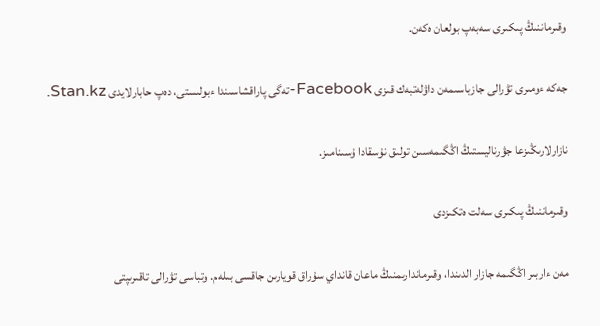وقىرماننىڭ پىكىرى سەبەپ بولعان ەكەن.

جەكە ءومىرى تۋرالى جازباسىمەن داۋلەتبەك قىزى Facebook-تەگى پاراقشاسىندا ءبولىستى، دەپ حابارلايدى Stan.kz.

نازارلارىڭىزعا جۋرناليستىڭ اڭگىمەسىن تولىق نۇسقادا ۇسىنامىز.

وقىرماننىڭ پىكىرى سەلت ەتكىزدى

مەن ءاربىر اڭگىمە جازار الدىندا، وقىرماندارىمنىڭ ماعان قانداي سۇراق قويارىن جاقسى بىلەم. وتباسى تۋرالى تاقىرىپتى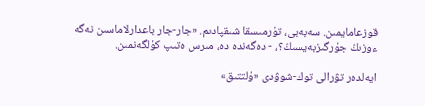قوزعامايمىن. سەبەبى، تۇرمىسقا شىقپادىم. «جار-جار باعدارلاماسىن نەگە ءوزىڭ جۇرگىزبەيسىڭ؟، - دەگەندە دە، مىرس ەتىپ كۇلگەنمىن.

ايەلدەر تۋرالى توك-شوۋدى «ۇلتتىق»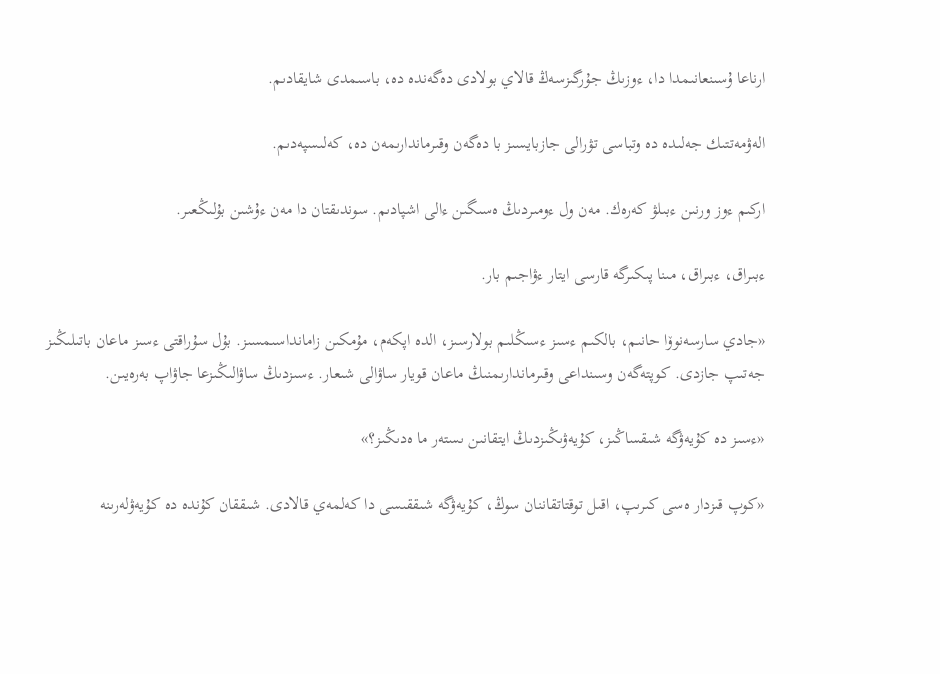ارناعا ۇسىنعانىمدا دا، ءوزىڭ جۇرگىزسەڭ قالاي بولادى دەگەندە دە، باسىمدى شايقادىم.

الەۋمەتتىك جەلىدە دە وتباسى تۋرالى جازبايسىز با دەگەن وقىرماندارىمەن دە، كەلىسپەدىم.

اركىم ءوز ورنىن ءبىلۋ كەرەك. مەن ول ءومىردىڭ ەسىگىن ءالى اشپادىم. سوندىقتان دا مەن ءۇشىن بۇلىڭعىر.

ءبىراق، ءبىراق، مىنا پىكىرگە قارسى ايتار ءۋاجىم بار.

«جادي سارسەنوۆا حانىم، بالكىم ءسىز ءسىڭلىم بولارسىز، الدە اپكەم، مۇمكىن زامانداسىمسىز. بۇل سۇراقتى ءسىز ماعان باتىلىڭىز جەتىپ جازدى. كوپتەگەن وسىنداعى وقىرماندارىمنىڭ ماعان قويار ساۋالى شىعار. ءسىزدىڭ ساۋالىڭىزعا جاۋاپ بەرەيىن.

«ءسىز دە كۇيەۋگە شىقساڭىز، كۇيەۋىڭىزدىڭ ايتقانىن ىستەر ما ەدىڭىز؟»

«كوپ قىزدار ەسى كىرىپ، اقىل توقتاتقاننان سوڭ، كۇيەۋگە شىققىسى دا كەلمەي قالادى. شىققان كۇندە دە كۇيەۋلەرىنە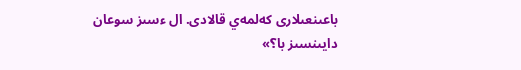باعىنعىلارى كەلمەي قالادى. ال ءسىز سوعان دايىنسىز با؟»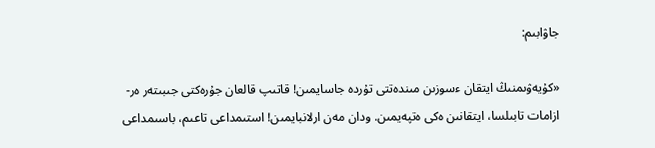جاۋابىم:

«كۇيەۋىمنىڭ ايتقان ءسوزىن مىندەتتى تۇردە جاسايمىن! قاتىپ قالعان جۇرەكتى جىبىتەر ەر- ازامات تابىلسا، ايتقانىن ەكى ەتپەيمىن. ودان مەن ارلانبايمىن! استىمداعى تاعىم، باسىمداعى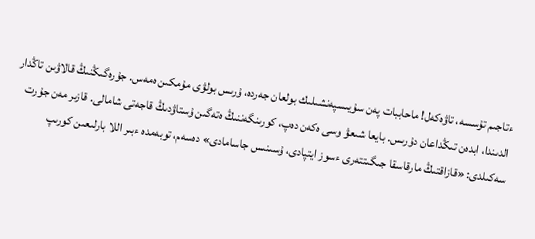ءتاجىم تۇسسە، تاۋەكەل! ماحاببات پەن سۇيىسپەنشىلىك بولعان جەردە، ۇرىس بولۋى مۇمكىن ەمەس. جۇرەگىڭنىڭ قالاۋىن تاڭدار الدىندا، ابدەن تىڭداعان دۇرىس. بايعا شىعۋ وسى ەكەن دەپ، كورىنگەننىڭ ەتەگىن ۇستاۋدىڭ قاجەتى شامالى. قازىر مەن جۇرت سەكىلدى: «قازاقتىڭ مارقاسقا جىگىتتەرى ءسوز ايتپادى، ۇسىنىس جاسامادى» دەسەم، توبەمدە ءبىر اللا بارلىعىن كورىپ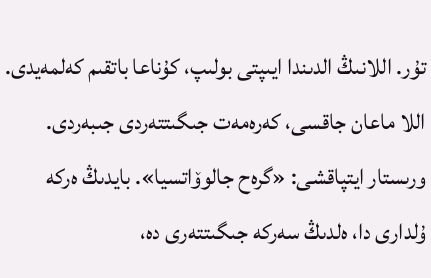تۇر. اللانىڭ الدىندا ايىپتى بولىپ، كۇناعا باتقىم كەلمەيدى. اللا ماعان جاقسى، كەرەمەت جىگىتتەردى جىبەردى. ورىستار ايتپاقشى: «گرەح جالوۆاتسيا». بايدىڭ ەركە ۇلدارى دا، ەلدىڭ سەركە جىگىتتەرى دە،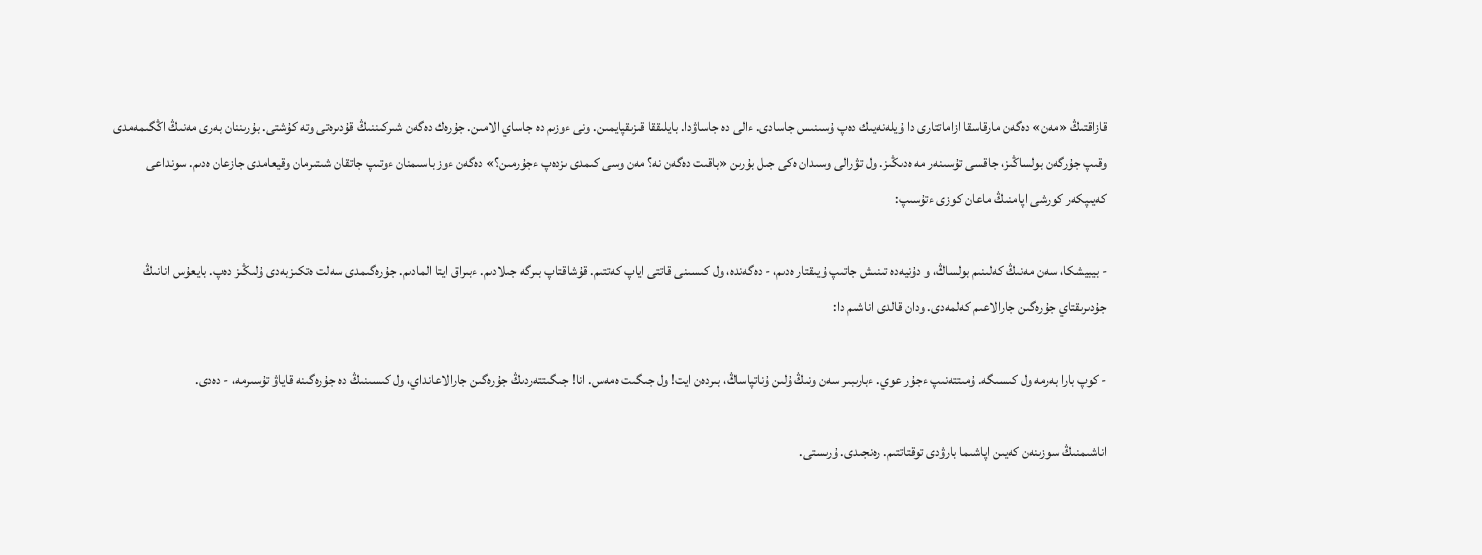قازاقتىڭ «مەن» دەگەن مارقاسقا ازاماتتارى دا ۇيلەنەيىك دەپ ۇسىنىس جاسادى. ءالى دە جاساۋدا. بايلىققا قىزىقپايمىن. ونى ءوزىم دە جاساي الامىن. جۇرەك دەگەن شىركىننىڭ قۇدىرەتى وتە كۇشتى. بۇرىننان بەرى مەنىڭ اڭگىمەمدى وقىپ جۇرگەن بولساڭىز، جاقسى تۇسىنەر مە ەدىڭىز. ول تۋرالى وسىدان ەكى جىل بۇرىن «باقىت دەگەن نە؟ مەن وسى كىمدى ىزدەپ ءجۇرمىن؟» دەگەن ءوز باسىمنان ءوتىپ جاتقان شىتىرمان وقيعامدى جازعان ەدىم. سونداعى كەيىپكەر كورشى اپامنىڭ ماعان كوزى ءتۇسىپ:

- بيبيشكا، سەن مەنىڭ كەلىنىم بولساڭ، و دۇنيەدە تىنىش جاتىپ ۇيىقتار ەدىم، - دەگەندە، ول كىسىنى قاتتى اياپ كەتتىم. قۇشاقتاپ بىرگە جىلادىم. ءبىراق ايتا المادىم. جۇرەگىمدى سەلت ەتكىزبەدى ۇلىڭىز دەپ. بايعۇس انانىڭ جۇدىرىقتاي جۇرەگىن جارالاعىم كەلمەدى. ودان قالدى اناشىم دا:

- كوپ بارا بەرمە ول كىسىگە. ۇمىتتەنىپ ءجۇر عوي. ءبارىبىر سەن ونىڭ ۇلىن ۇناتپاساڭ، بىردەن ايت! ول جىگىت ەمەس. انا! جىگىتتەردىڭ جۇرەگىن جارالاعانداي، ول كىسىنىڭ دە جۇرەگىنە قاياۋ تۇسىرمە، - دەدى.

اناشىمنىڭ سوزىنەن كەيىن اپاشىما بارۋدى توقتاتتىم. رەنجىدى. ۇرىستى.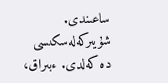ساعىندى. شۇيىركەلەسكىسى دە كەلدى. ءبىراق،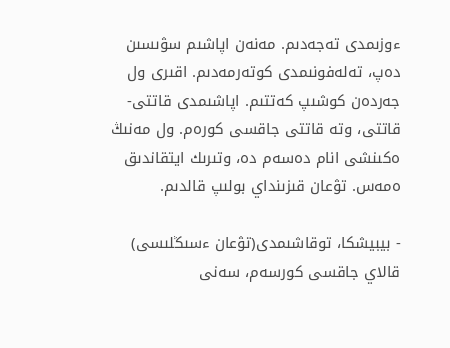ءوزىمدى تەجەدىم. مەنەن اپاشىم سۋىسىن دەپ، تەلەفونىمدى كوتەرمەدىم. اقىرى ول جەردەن كوشىپ كەتتىم. اپاشىمدى قاتتى-قاتتى، وتە قاتتى جاقسى كورەم. ول مەنىڭ ەكىنشى انام دەسەم دە، وتىرىك ايتقاندىق ەمەس. تۋعان قىزىنداي بولىپ قالدىم.

- بيبيشكا، توقاشىمدى(تۋعان ءسىڭلىسى) قالاي جاقسى كورسەم، سەنى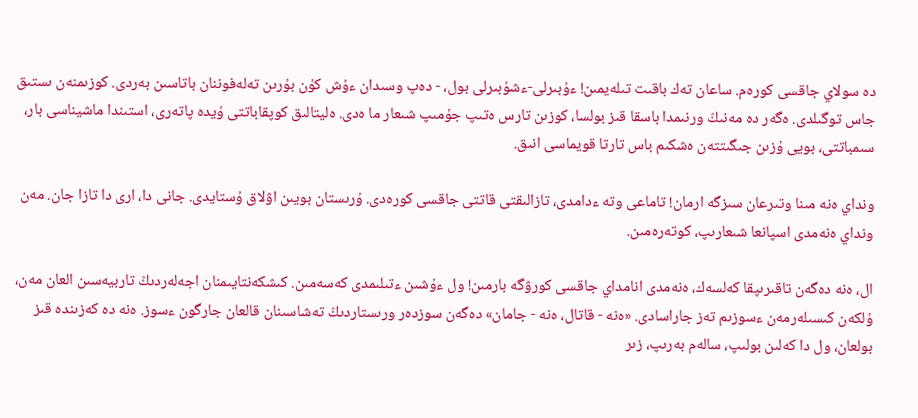دە سولاي جاقسى كورەم. ساعان تەك باقىت تىلەيمىن! ءۇبىرلى-ءشۇبىرلى بول، - دەپ وسىدان ءۇش كۇن بۇرىن تەلەفوننان باتاسىن بەردى. كوزىمنەن ىستىق جاس توگىلدى. ەگەر دە مەنىڭ ورنىمدا باسقا قىز بولسا، كوزىن تارس ەتىپ جۇمىپ شىعار ما ەدى. ەليتالىق كوپقاباتتى ۇيدە پاتەرى، استىندا ماشيناسى بار، سىمباتتى، بويى ۇزىن جىگىتتەن ەشكىم باس تارتا قويماسى انىق.

ونداي ەنە مىنا وتىرعان سىزگە ارمان! تاماعى وتە ءدامدى، تازالىقتى قاتتى جاقسى كورەدى. ۇرىستان بويىن اۋلاق ۇستايدى. جانى دا، ارى دا تازا جان. مەن ونداي ەنەمدى اسپانعا شىعارىپ، كوتەرەمىن.

ال، ەنە دەگەن تاقىرىپقا كەلسەك، ەنەمدى انامداي جاقسى كورۋگە بارمىن! ول ءۇشىن ءتىلىمدى كەسەمىن. كىشكەنتايىمنان اجەلەردىڭ تاربيەسىن العان مەن، ۇلكەن كىسىلەرمەن ءسوزىم تەز جاراسادى. «ەنە - قاتال، ەنە - جامان» دەگەن سوزدەر ورىستاردىڭ تەشاسىنان قالعان جارگون ءسوز. ەنە دە كەزىندە قىز بولعان، ول دا كەلىن بولىپ، سالەم بەرىپ، زىر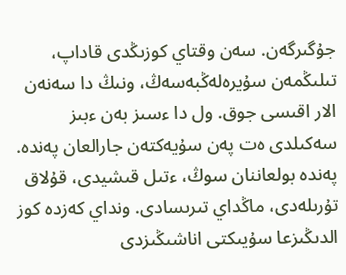جۇگىرگەن. سەن وقتاي كوزىڭدى قاداپ، تىلىڭمەن سۇيرەلەڭبەسەڭ، ونىڭ دا سەنەن الار اقىسى جوق. ول دا ءسىز بەن ءبىز سەكىلدى ەت پەن سۇيەكتەن جارالعان پەندە. پەندە بولعاننان سوڭ، ءتىل قىشيدى، قۇلاق تۇرىلەدى، ماڭداي تىرىسادى. ونداي كەزدە كوز الدىڭىزعا سۇيىكتى اناشىڭىزدى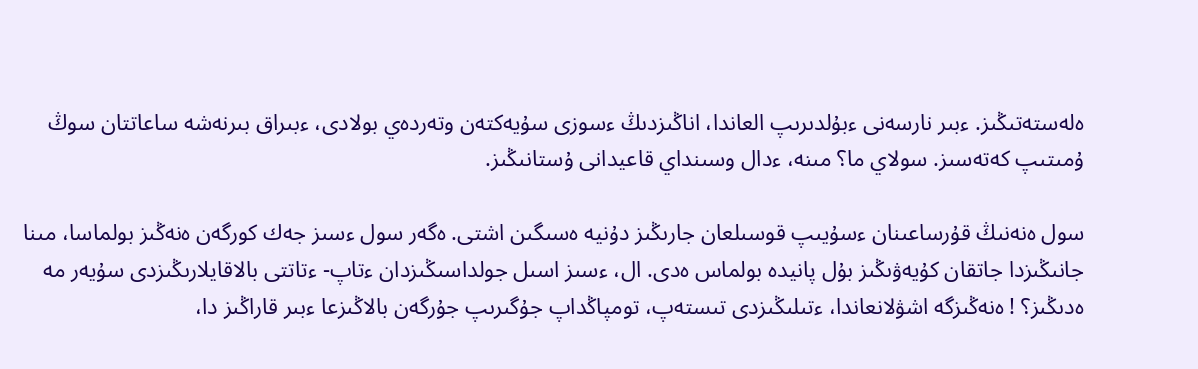ەلەستەتىڭىز. ءبىر نارسەنى ءبۇلدىرىپ العاندا، اناڭىزدىڭ ءسوزى سۇيەكتەن وتەردەي بولادى، ءبىراق بىرنەشە ساعاتتان سوڭ ۇمىتىپ كەتەسىز. سولاي ما؟ مىنە، ءدال وسىنداي قاعيدانى ۇستانىڭىز.

سول ەنەنىڭ قۇرساعىنان ءسۇيىپ قوسىلعان جارىڭىز دۇنيە ەسىگىن اشتى. ەگەر سول ءسىز جەك كورگەن ەنەڭىز بولماسا، مىنا جانىڭىزدا جاتقان كۇيەۋىڭىز بۇل پانيدە بولماس ەدى. ال، ءسىز اسىل جولداسىڭىزدان ءتاپ- ءتاتتى بالاقايلارىڭىزدى سۇيەر مە ەدىڭىز؟ ! ەنەڭىزگە اشۋلانعاندا، ءتىلىڭىزدى تىستەپ، تومپاڭداپ جۇگىرىپ جۇرگەن بالاڭىزعا ءبىر قاراڭىز دا،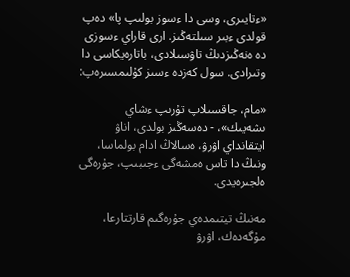«ءتايىرى، وسى دا ءسوز بولىپ پا» دەپ قولدى ءبىر سىلتەڭىز. ارى قاراي ءسوزى دە ەنەڭىزدىڭ تاۋسىلادى، باتارەيكاسى دا وتىرادى. سول كەزدە ءسىز كۇلىمسىرەپ:

«مام، جاقسىلاپ تۇرىپ ءشاي ىشەيىك»، - دەسەڭىز بولدى، اناۋ ايتقانداي اۋرۋ، ەسالاڭ ادام بولماسا، ونىڭ دا تاس ەمشەگى ءجىبىپ، جۇرەگى ەلجىرەيدى.

مەنىڭ تيتىمدەي جۇرەگىم قارتتارعا، مۇگەدەك، اۋرۋ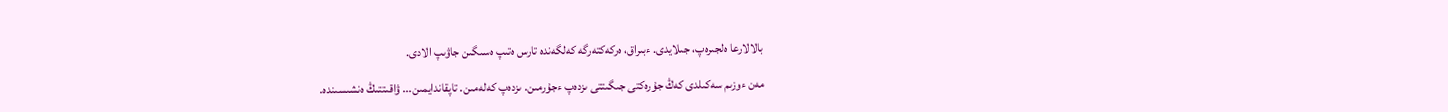بالالارعا ەلجىرەپ، جىلايدى. ءبىراق، ەركەكتەرگە كەلگەندە تارس ەتىپ ەسىگىن جاۋىپ الادى.

مەن ءوزىم سەكىلدى كەڭ جۇرەكتى جىگىتتى ىزدەپ ءجۇرمىن. ىزدەپ كەلەمىن. تاپقاندايمىن... ۋاقىتتىڭ ەنشىسىندە.